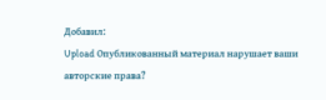Добавил:
Upload Опубликованный материал нарушает ваши авторские права?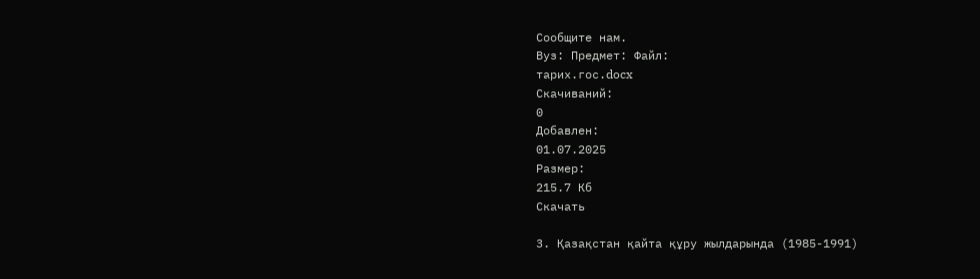Сообщите нам.
Вуз: Предмет: Файл:
тарих.гос.docx
Скачиваний:
0
Добавлен:
01.07.2025
Размер:
215.7 Кб
Скачать

3. Қазақстан қайта құру жылдарында (1985-1991)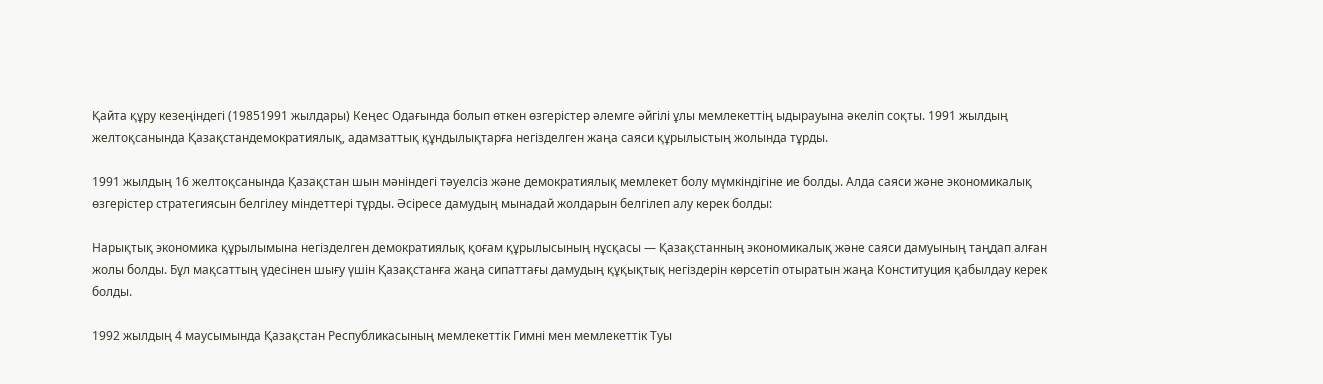Қайта құру кезеңіндегі (19851991 жылдары) Кеңес Одағында болып өткен өзгерістер әлемге әйгілі ұлы мемлекеттің ыдырауына әкеліп соқты. 1991 жылдың желтоқсанында Қазақстандемократиялық, адамзаттық құндылықтарға негізделген жаңа саяси құрылыстың жолында тұрды.

1991 жылдың 16 желтоқсанында Қазақстан шын мәніндегі тәуелсіз және демократиялық мемлекет болу мүмкіндігіне ие болды. Алда саяси және экономикалық өзгерістер стратегиясын белгілеу міндеттері тұрды. Әсіресе дамудың мынадай жолдарын белгілеп алу керек болды:

Нарықтық экономика құрылымына негізделген демократиялық қоғам құрылысының нұсқасы — Қазақстанның экономикалық және саяси дамуының таңдап алған жолы болды. Бұл мақсаттың үдесінен шығу үшін Қазақстанға жаңа сипаттағы дамудың құқықтық негіздерін көрсетіп отыратын жаңа Конституция қабылдау керек болды.

1992 жылдың 4 маусымында Қазақстан Республикасының мемлекеттік Гимні мен мемлекеттік Туы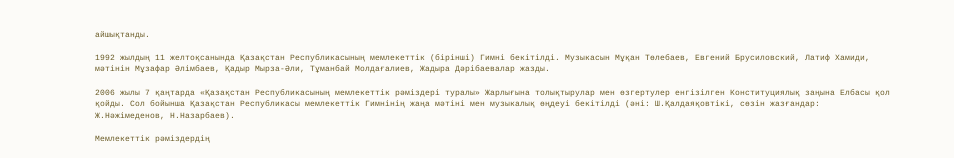айшықтанды.

1992 жылдың 11 желтоқсанында Қазақстан Республикасының мемлекеттік (бірінші) Гимні бекітілді. Музыкасын Мұқан Төлебаев, Евгений Брусиловский, Латиф Хамиди, мәтінін Мұзафар Әлімбаев, Қадыр Мырза-Әли, Тұманбай Молдағалиев, Жадыра Дәрібаевалар жазды.

2006 жылы 7 қаңтарда «Қазақстан Республикасының мемлекеттік рәміздері туралы» Жарлығына толықтырулар мен өзгертулер енгізілген Конституциялық заңына Елбасы қол қойды. Сол бойынша Қазақстан Республикасы мемлекеттік Гимнінің жаңа мәтіні мен музыкалық өңдеуі бекітілді (әні: Ш.Қалдаяқовтікі, сөзін жазғандар: Ж.Нәжімеденов, Н.Назарбаев).

Мемлекеттік рәміздердің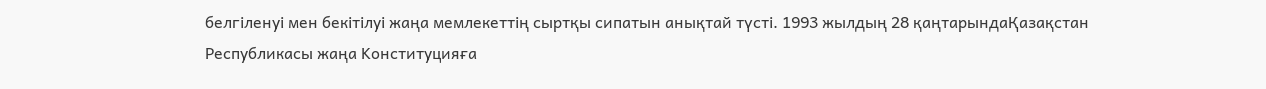белгіленуі мен бекітілуі жаңа мемлекеттің сыртқы сипатын анықтай түсті. 1993 жылдың 28 қаңтарындаҚазақстан Республикасы жаңа Koнcтитуцияға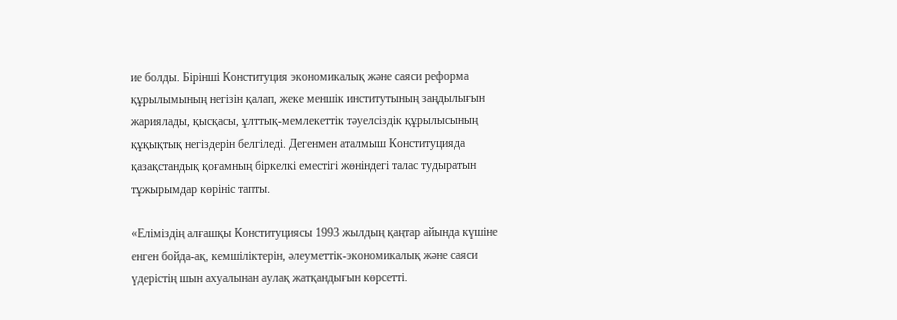ие болды. Бірінші Конституция экономикалық және саяси реформа құрылымының негізін қалап, жеке меншік институтының заңдылығын жариялады, қысқасы, ұлттық-мемлекеттік тәуелсіздік құрылысының құқықтық негіздерін белгіледі. Дегенмен аталмыш Конституцияда қазақстандық қоғамның біркелкі еместігі жөніндегі талас тудыратын тұжырымдар көрініс тапты.

«Еліміздің алғашқы Конституциясы 1993 жылдың қаңтар айында күшіне енген бойда-ақ, кемшіліктерін, әлеуметтік-экономикалық және саяси үдерістің шын ахуалынан аулақ жатқандығын көрсетті.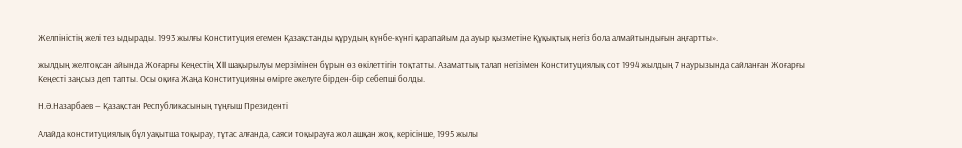Желпіністің желі тез ыдырады. 1993 жылғы Конституция егемен Қазақстанды құрудың күнбе-күнгі қарапайым да ауыр қызметіне Құқықтық негіз бола алмайтындығын аңғартты».

жылдың желтоқсан айында Жоғарғы Кеңестің XII шақырылуы мерзімінен бұрын өз өкілеттігін тоқтатты. Азаматтық талап негізімен Конституциялық сот 1994 жылдың 7 наурызында сайланған Жоғарғы Кеңесті заңсыз деп тапты. Осы оқиға Жаңа Конституцияны өмірге әкелуге бірден-бір себепші болды.

Н.Ә.Назарбаев — Қазақстан Республикасының тұңғыш Президенті

Алайда конституциялық бұл уақытша тоқырау, тұтас алғанда, саяси тоқырауға жол ашқан жоқ, керісінше, 1995 жылы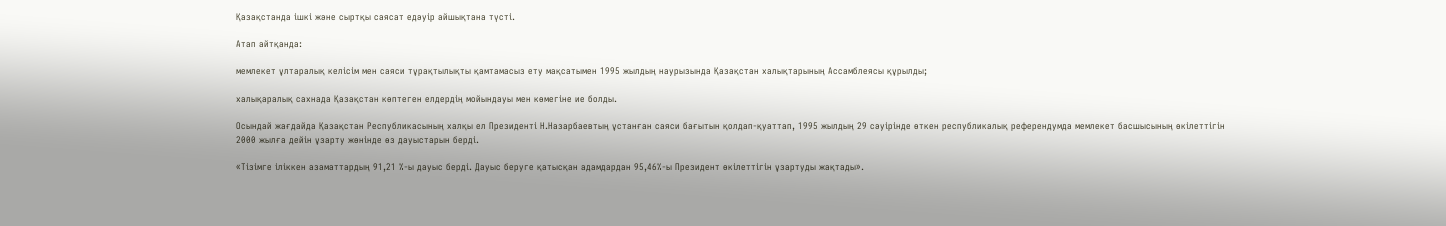Қазақстанда ішкі және сыртқы саясат едәуір айшықтана түсті.

Атап айтқанда:

мемлекет ұлтаралық келісім мен саяси тұрақтылықты қамтамасыз ету мақсатымен 1995 жылдың наурызында Қазақстан халықтарының Ассамблеясы құрылды;

халықаралық сахнада Қазақстан көптеген елдердің мойындауы мен көмегіне ие болды.

Осындай жағдайда Қазақстан Республикасының халқы ел Президенті Н.Назарбаевтың ұстанған саяси бағытын қолдап-қуаттап, 1995 жылдың 29 сәуірінде өткен республикалық референдумда мемлекет басшысының өкілеттігін 2000 жылға дейін ұзарту жөнінде өз дауыстарын берді.

«Тізімге іліккен азаматтардың 91,21 %-ы дауыс берді. Дауыс беруге қатысқан адамдардан 95,46%-ы Президент өкілеттігін ұзартуды жақтады».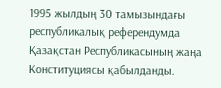1995 жылдың 30 тамызындағы республикалық референдумда Қазақстан Республикасының жаңа Конституциясы қабылданды.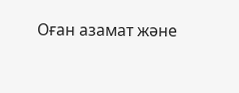Оған азамат және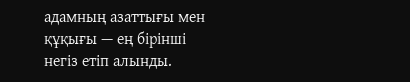адамның азаттығы мен құқығы — ең бірінші негіз етіп алынды.